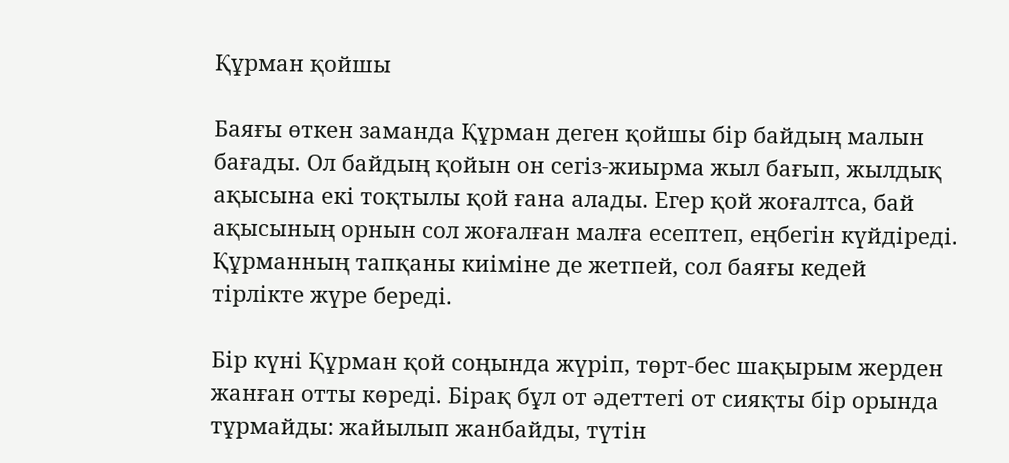Құрман қойшы

Баяғы өткен заманда Құрман деген қойшы бір байдың малын бағады. Ол байдың қойын он сегіз-жиырма жыл бағып, жылдық ақысына екі тоқтылы қой ғана алады. Егер қой жоғалтса, бай ақысының орнын сол жоғалған малға есептеп, еңбегін күйдіреді. Құрманның тапқаны киіміне де жетпей, сол баяғы кедей тірлікте жүре береді.

Бір күні Құрман қой соңында жүріп, төрт-бес шақырым жерден жанған отты көреді. Бірақ бұл от әдеттегі от сияқты бір орында тұрмайды: жайылып жанбайды, түтін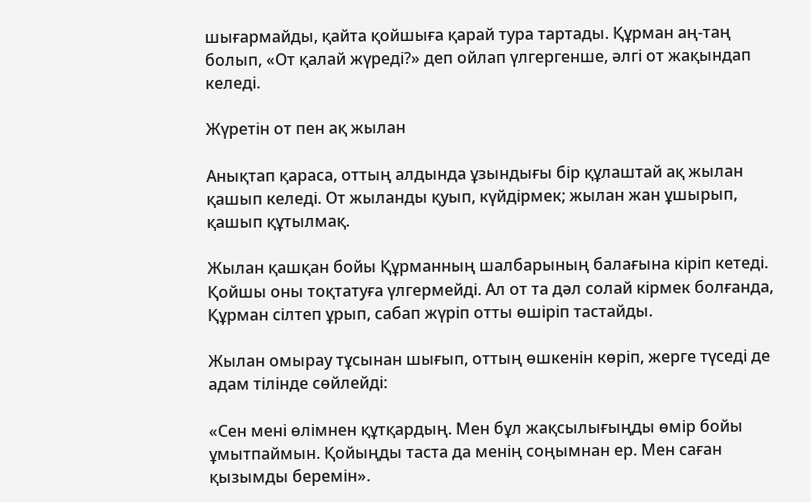шығармайды, қайта қойшыға қарай тура тартады. Құрман аң-таң болып, «От қалай жүреді?» деп ойлап үлгергенше, әлгі от жақындап келеді.

Жүретін от пен ақ жылан

Анықтап қараса, оттың алдында ұзындығы бір құлаштай ақ жылан қашып келеді. От жыланды қуып, күйдірмек; жылан жан ұшырып, қашып құтылмақ.

Жылан қашқан бойы Құрманның шалбарының балағына кіріп кетеді. Қойшы оны тоқтатуға үлгермейді. Ал от та дәл солай кірмек болғанда, Құрман сілтеп ұрып, сабап жүріп отты өшіріп тастайды.

Жылан омырау тұсынан шығып, оттың өшкенін көріп, жерге түседі де адам тілінде сөйлейді:

«Сен мені өлімнен құтқардың. Мен бұл жақсылығыңды өмір бойы ұмытпаймын. Қойыңды таста да менің соңымнан ер. Мен саған қызымды беремін».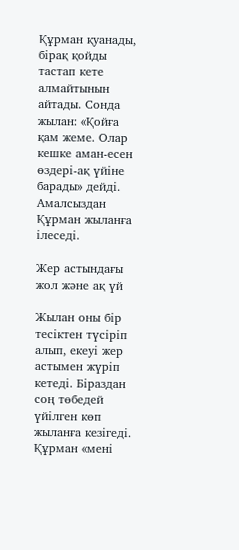Құрман қуанады, бірақ қойды тастап кете алмайтынын айтады. Сонда жылан: «Қойға қам жеме. Олар кешке аман-есен өздері-ақ үйіне барады» дейді. Амалсыздан Құрман жыланға ілеседі.

Жер астындағы жол және ақ үй

Жылан оны бір тесіктен түсіріп алып, екеуі жер астымен жүріп кетеді. Біраздан соң төбедей үйілген көп жыланға кезігеді. Құрман «мені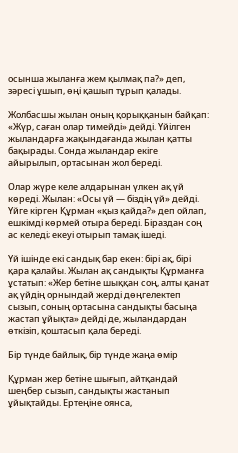осынша жыланға жем қылмақ па?» деп, зәресі ұшып, өңі қашып тұрып қалады.

Жолбасшы жылан оның қорыққанын байқап: «Жүр, саған олар тимейді» дейді. Үйілген жыландарға жақындағанда жылан қатты бақырады. Сонда жыландар екіге айырылып, ортасынан жол береді.

Олар жүре келе алдарынан үлкен ақ үй көреді. Жылан: «Осы үй — біздің үй» дейді. Үйге кірген Құрман «қыз қайда?» деп ойлап, ешкімді көрмей отыра береді. Біраздан соң ас келеді; екеуі отырып тамақ ішеді.

Үй ішінде екі сандық бар екен: бірі ақ, бірі қара қалайы. Жылан ақ сандықты Құрманға ұстатып: «Жер бетіне шыққан соң, алты қанат ақ үйдің орнындай жерді дөңгелектеп сызып, соның ортасына сандықты басыңа жастап ұйықта» дейді де, жыландардан өткізіп, қоштасып қала береді.

Бір түнде байлық, бір түнде жаңа өмір

Құрман жер бетіне шығып, айтқандай шеңбер сызып, сандықты жастанып ұйықтайды. Ертеңіне оянса,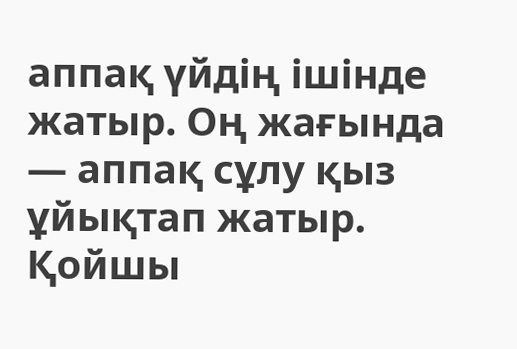аппақ үйдің ішінде жатыр. Оң жағында — аппақ сұлу қыз ұйықтап жатыр. Қойшы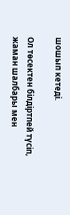шошып кетеді.

Ол төсектен білдіртпей түсіп, жаман шалбары мен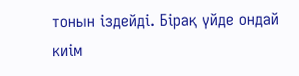тонын іздейді. Бірақ үйде ондай киім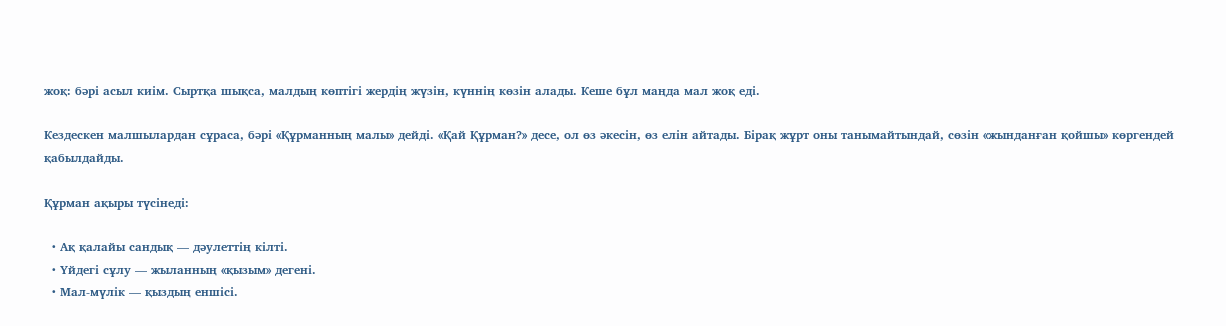жоқ: бәрі асыл киім. Сыртқа шықса, малдың көптігі жердің жүзін, күннің көзін алады. Кеше бұл маңда мал жоқ еді.

Кездескен малшылардан сұраса, бәрі «Құрманның малы» дейді. «Қай Құрман?» десе, ол өз әкесін, өз елін айтады. Бірақ жұрт оны танымайтындай, сөзін «жынданған қойшы» көргендей қабылдайды.

Құрман ақыры түсінеді:

  • Ақ қалайы сандық — дәулеттің кілті.
  • Үйдегі сұлу — жыланның «қызым» дегені.
  • Мал-мүлік — қыздың еншісі.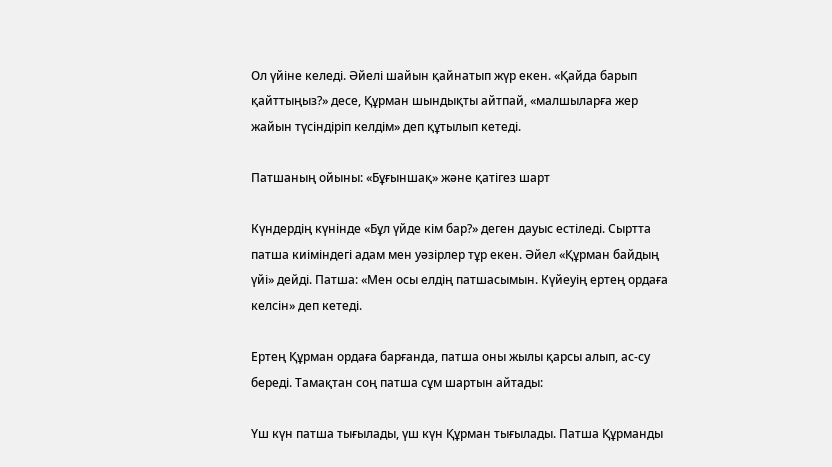Ол үйіне келеді. Әйелі шайын қайнатып жүр екен. «Қайда барып қайттыңыз?» десе, Құрман шындықты айтпай, «малшыларға жер жайын түсіндіріп келдім» деп құтылып кетеді.

Патшаның ойыны: «Бұғыншақ» және қатігез шарт

Күндердің күнінде «Бұл үйде кім бар?» деген дауыс естіледі. Сыртта патша киіміндегі адам мен уәзірлер тұр екен. Әйел «Құрман байдың үйі» дейді. Патша: «Мен осы елдің патшасымын. Күйеуің ертең ордаға келсін» деп кетеді.

Ертең Құрман ордаға барғанда, патша оны жылы қарсы алып, ас-су береді. Тамақтан соң патша сұм шартын айтады:

Үш күн патша тығылады, үш күн Құрман тығылады. Патша Құрманды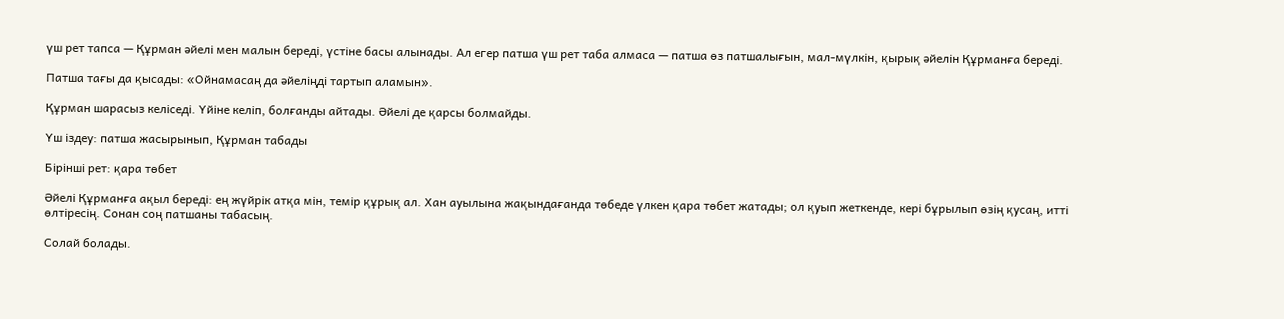үш рет тапса — Құрман әйелі мен малын береді, үстіне басы алынады. Ал егер патша үш рет таба алмаса — патша өз патшалығын, мал-мүлкін, қырық әйелін Құрманға береді.

Патша тағы да қысады: «Ойнамасаң да әйеліңді тартып аламын».

Құрман шарасыз келіседі. Үйіне келіп, болғанды айтады. Әйелі де қарсы болмайды.

Үш іздеу: патша жасырынып, Құрман табады

Бірінші рет: қара төбет

Әйелі Құрманға ақыл береді: ең жүйрік атқа мін, темір құрық ал. Хан ауылына жақындағанда төбеде үлкен қара төбет жатады; ол қуып жеткенде, кері бұрылып өзің қусаң, итті өлтіресің. Сонан соң патшаны табасың.

Солай болады.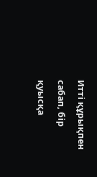Итті құрықпен сабап, бір қуысқа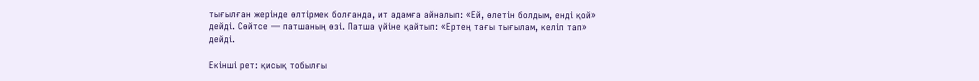тығылған жерінде өлтірмек болғанда, ит адамға айналып: «Ей, өлетін болдым, енді қой» дейді. Сөйтсе — патшаның өзі. Патша үйіне қайтып: «Ертең тағы тығылам, келіп тап» дейді.

Екінші рет: қисық тобылғы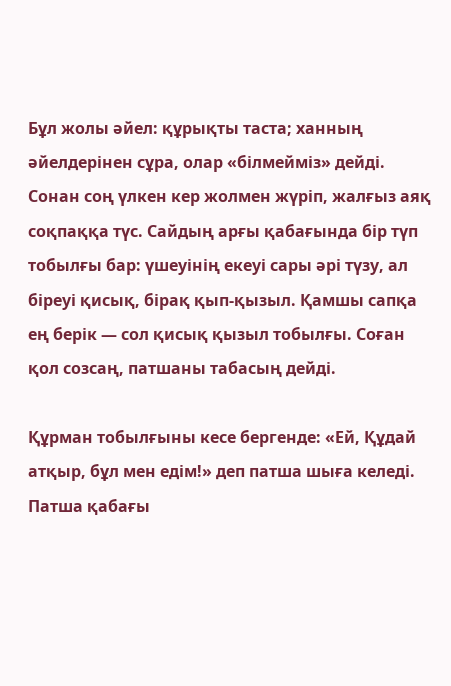Бұл жолы әйел: құрықты таста; ханның әйелдерінен сұра, олар «білмейміз» дейді. Сонан соң үлкен кер жолмен жүріп, жалғыз аяқ соқпаққа түс. Сайдың арғы қабағында бір түп тобылғы бар: үшеуінің екеуі сары әрі түзу, ал біреуі қисық, бірақ қып-қызыл. Қамшы сапқа ең берік — сол қисық қызыл тобылғы. Соған қол созсаң, патшаны табасың дейді.

Құрман тобылғыны кесе бергенде: «Ей, Құдай атқыр, бұл мен едім!» деп патша шыға келеді. Патша қабағы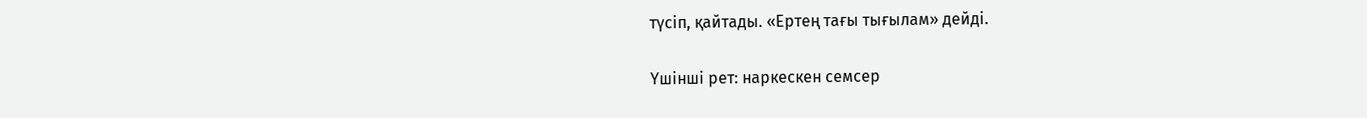түсіп, қайтады. «Ертең тағы тығылам» дейді.

Үшінші рет: наркескен семсер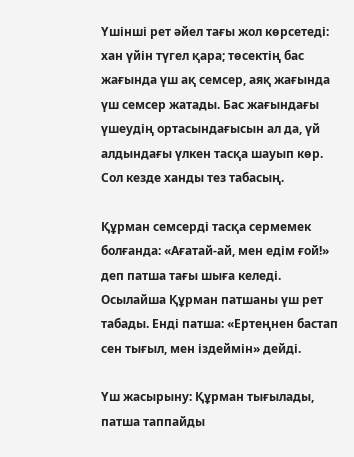Үшінші рет әйел тағы жол көрсетеді: хан үйін түгел қара; төсектің бас жағында үш ақ семсер, аяқ жағында үш семсер жатады. Бас жағындағы үшеудің ортасындағысын ал да, үй алдындағы үлкен тасқа шауып көр. Сол кезде ханды тез табасың.

Құрман семсерді тасқа сермемек болғанда: «Ағатай-ай, мен едім ғой!» деп патша тағы шыға келеді. Осылайша Құрман патшаны үш рет табады. Енді патша: «Ертеңнен бастап сен тығыл, мен іздеймін» дейді.

Үш жасырыну: Құрман тығылады, патша таппайды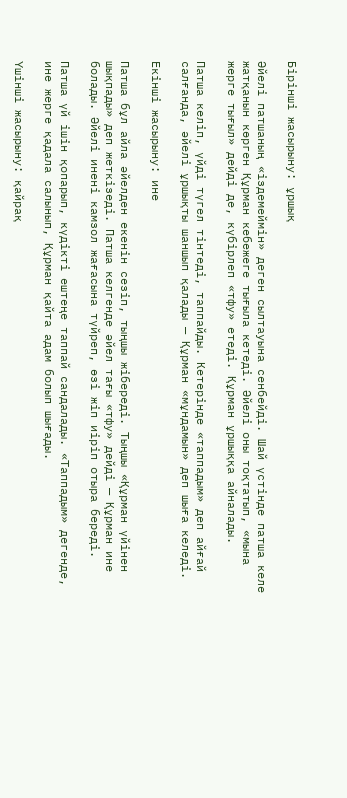Бірінші жасырыну: ұршық

Әйелі патшаның «іздемеймін» деген сылтауына сенбейді. Шай үстінде патша келе жатқанын көрген Құрман кебежеге тығыла кетеді. Әйелі оны тоқтатып, «мына жерге тығыл» дейді де, күбірлеп «тфу» етеді. Құрман ұршыққа айналады.

Патша келіп, үйді түгел тінтеді, таппайды. Кетерінде «таппадым» деп айғай салғанда, әйелі ұршықты шаншып қалады — Құрман «мұндамын» деп шыға келеді.

Екінші жасырыну: ине

Патша бұл айла әйелден екенін сезіп, тыңшы жібереді. Тыңшы «Құрман үйінен шықпады» деп жеткізеді. Патша келгенде әйел тағы «тфу» дейді — Құрман ине болады. Әйелі инені камзол жағасына түйреп, өзі жіп иіріп отыра береді.

Патша үй ішін қопарып, күдікті ештеңе таппай сандалады. «Таппадым» дегенде, ине жерге қадала салынып, Құрман қайта адам болып шығады.

Үшінші жасырыну: қайрақ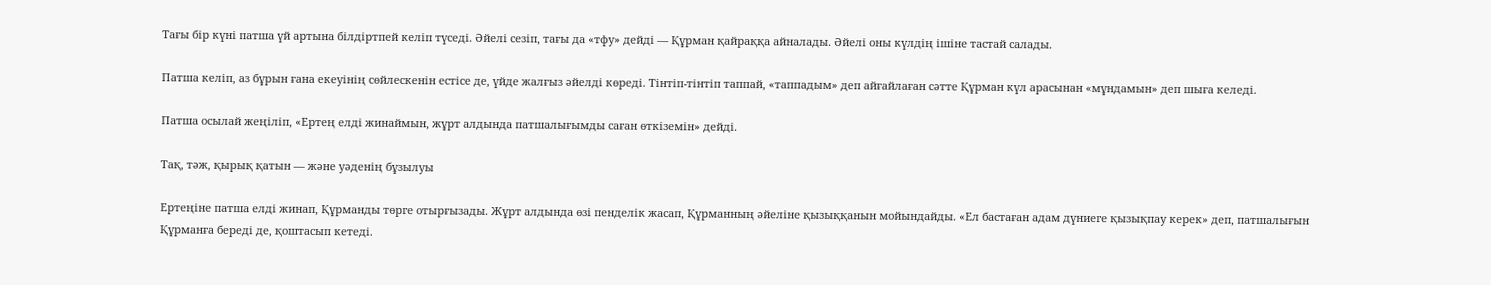Тағы бір күні патша үй артына білдіртпей келіп түседі. Әйелі сезіп, тағы да «тфу» дейді — Құрман қайраққа айналады. Әйелі оны күлдің ішіне тастай салады.

Патша келіп, аз бұрын ғана екеуінің сөйлескенін естісе де, үйде жалғыз әйелді көреді. Тінтіп-тінтіп таппай, «таппадым» деп айғайлаған сәтте Құрман күл арасынан «мұндамын» деп шыға келеді.

Патша осылай жеңіліп, «Ертең елді жинаймын, жұрт алдында патшалығымды саған өткіземін» дейді.

Тақ, тәж, қырық қатын — және уәденің бұзылуы

Ертеңіне патша елді жинап, Құрманды төрге отырғызады. Жұрт алдында өзі пенделік жасап, Құрманның әйеліне қызыққанын мойындайды. «Ел бастаған адам дүниеге қызықпау керек» деп, патшалығын Құрманға береді де, қоштасып кетеді.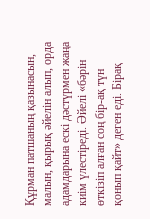Құрман патшаның қазынасын, малын, қырық әйелін алып, орда адамдарына ескі дәстүрмен жаңа киім үлестіреді. Әйелі «бәрін өткізіп алған соң бір-ақ түн қонып қайт» деген еді. Бірақ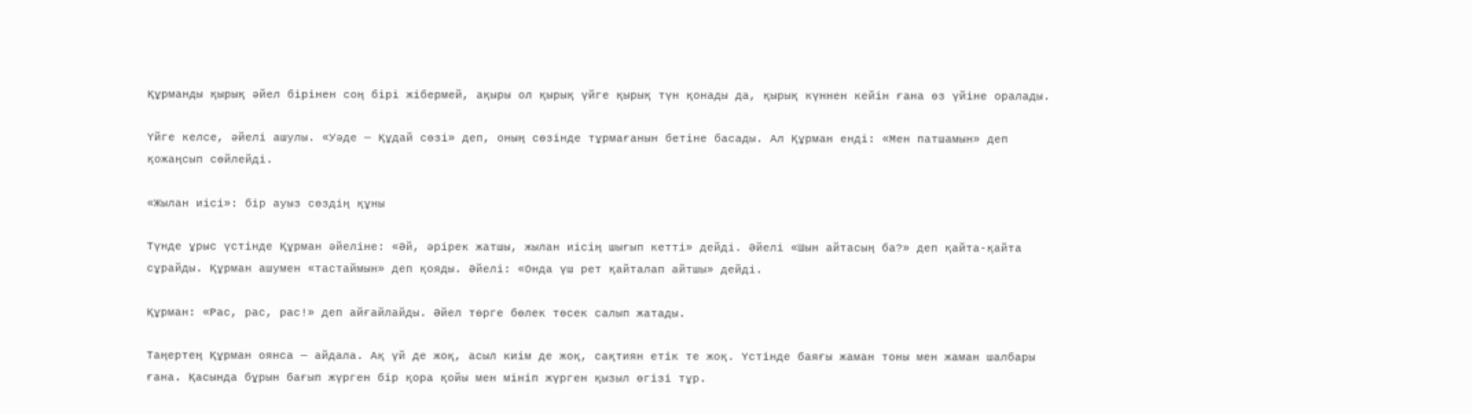Құрманды қырық әйел бірінен соң бірі жібермей, ақыры ол қырық үйге қырық түн қонады да, қырық күннен кейін ғана өз үйіне оралады.

Үйге келсе, әйелі ашулы. «Уәде — Құдай сөзі» деп, оның сөзінде тұрмағанын бетіне басады. Ал Құрман енді: «Мен патшамын» деп қожаңсып сөйлейді.

«Жылан иісі»: бір ауыз сөздің құны

Түнде ұрыс үстінде Құрман әйеліне: «Әй, әрірек жатшы, жылан иісің шығып кетті» дейді. Әйелі «Шын айтасың ба?» деп қайта-қайта сұрайды. Құрман ашумен «тастаймын» деп қояды. Әйелі: «Онда үш рет қайталап айтшы» дейді.

Құрман: «Рас, рас, рас!» деп айғайлайды. Әйел төрге бөлек төсек салып жатады.

Таңертең Құрман оянса — айдала. Ақ үй де жоқ, асыл киім де жоқ, сақтиян етік те жоқ. Үстінде баяғы жаман тоны мен жаман шалбары ғана. Қасында бұрын бағып жүрген бір қора қойы мен мініп жүрген қызыл өгізі тұр.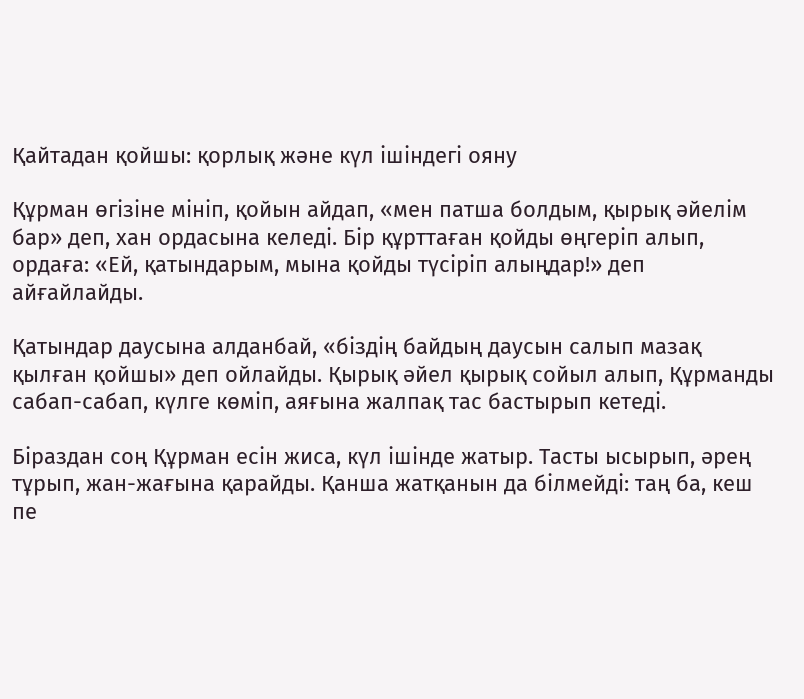Қайтадан қойшы: қорлық және күл ішіндегі ояну

Құрман өгізіне мініп, қойын айдап, «мен патша болдым, қырық әйелім бар» деп, хан ордасына келеді. Бір құрттаған қойды өңгеріп алып, ордаға: «Ей, қатындарым, мына қойды түсіріп алыңдар!» деп айғайлайды.

Қатындар даусына алданбай, «біздің байдың даусын салып мазақ қылған қойшы» деп ойлайды. Қырық әйел қырық сойыл алып, Құрманды сабап-сабап, күлге көміп, аяғына жалпақ тас бастырып кетеді.

Біраздан соң Құрман есін жиса, күл ішінде жатыр. Тасты ысырып, әрең тұрып, жан-жағына қарайды. Қанша жатқанын да білмейді: таң ба, кеш пе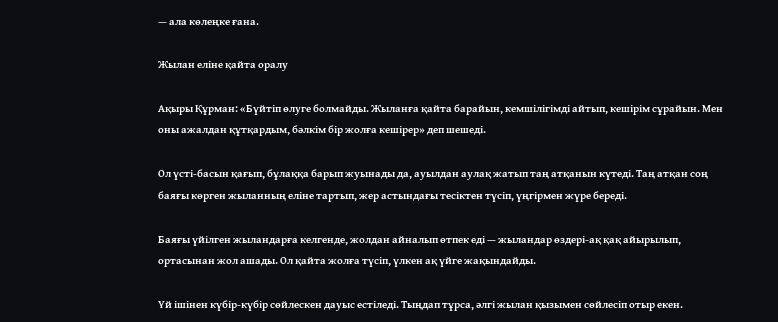— ала көлеңке ғана.

Жылан еліне қайта оралу

Ақыры Құрман: «Бүйтіп өлуге болмайды. Жыланға қайта барайын, кемшілігімді айтып, кешірім сұрайын. Мен оны ажалдан құтқардым, бәлкім бір жолға кешірер» деп шешеді.

Ол үсті-басын қағып, бұлаққа барып жуынады да, ауылдан аулақ жатып таң атқанын күтеді. Таң атқан соң баяғы көрген жыланның еліне тартып, жер астындағы тесіктен түсіп, үңгірмен жүре береді.

Баяғы үйілген жыландарға келгенде, жолдан айналып өтпек еді — жыландар өздері-ақ қақ айырылып, ортасынан жол ашады. Ол қайта жолға түсіп, үлкен ақ үйге жақындайды.

Үй ішінен күбір-күбір сөйлескен дауыс естіледі. Тыңдап тұрса, әлгі жылан қызымен сөйлесіп отыр екен.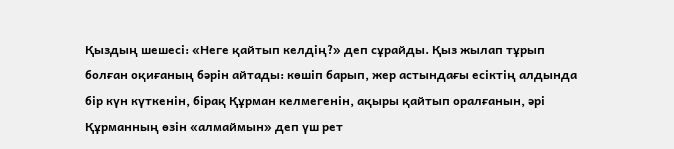Қыздың шешесі: «Неге қайтып келдің?» деп сұрайды. Қыз жылап тұрып болған оқиғаның бәрін айтады: көшіп барып, жер астындағы есіктің алдында бір күн күткенін, бірақ Құрман келмегенін, ақыры қайтып оралғанын, әрі Құрманның өзін «алмаймын» деп үш рет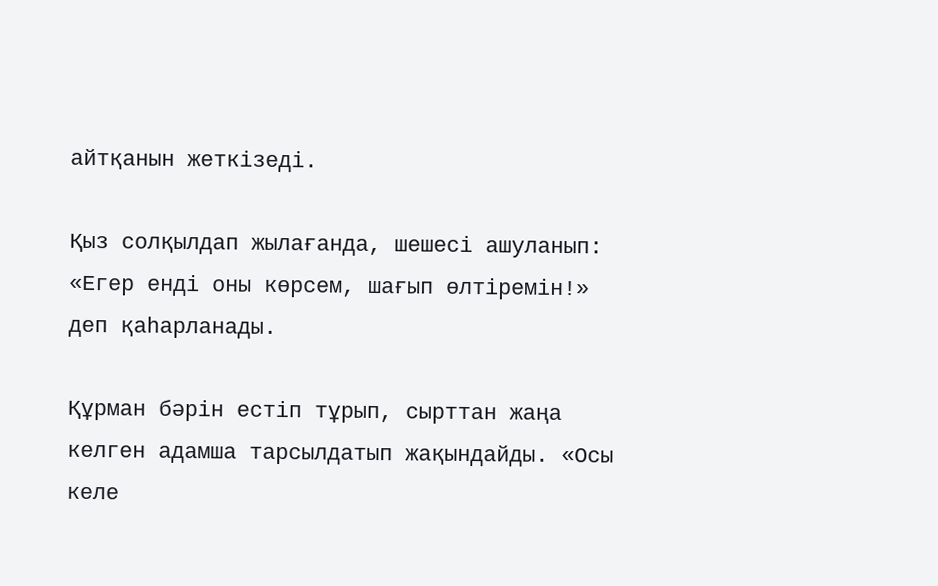айтқанын жеткізеді.

Қыз солқылдап жылағанда, шешесі ашуланып: «Егер енді оны көрсем, шағып өлтіремін!» деп қаһарланады.

Құрман бәрін естіп тұрып, сырттан жаңа келген адамша тарсылдатып жақындайды. «Осы келе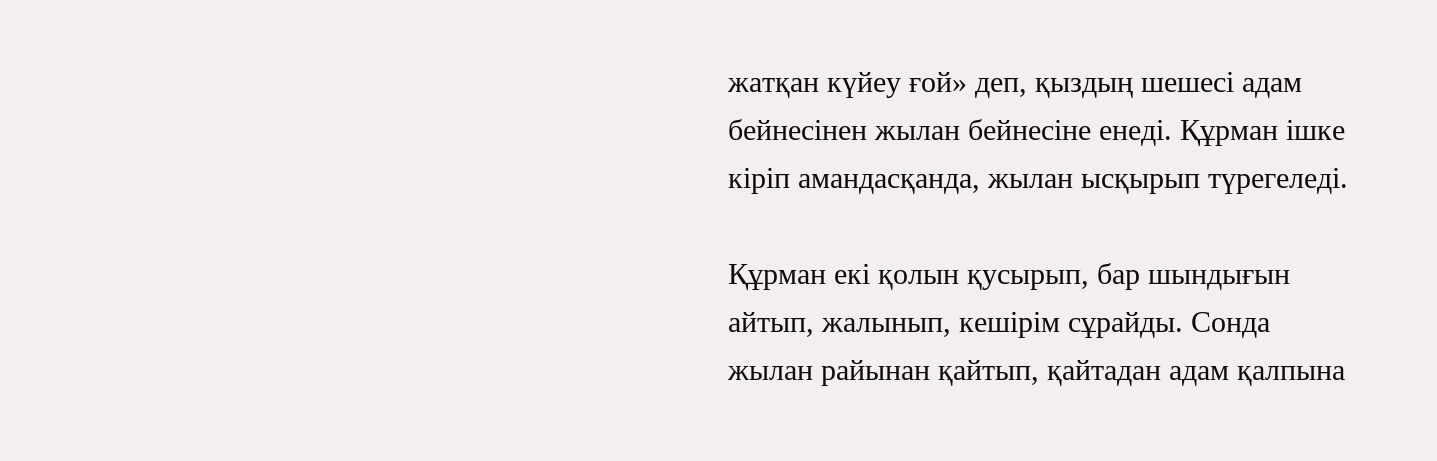жатқан күйеу ғой» деп, қыздың шешесі адам бейнесінен жылан бейнесіне енеді. Құрман ішке кіріп амандасқанда, жылан ысқырып түрегеледі.

Құрман екі қолын қусырып, бар шындығын айтып, жалынып, кешірім сұрайды. Сонда жылан райынан қайтып, қайтадан адам қалпына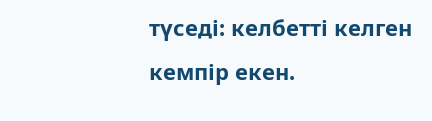түседі: келбетті келген кемпір екен.